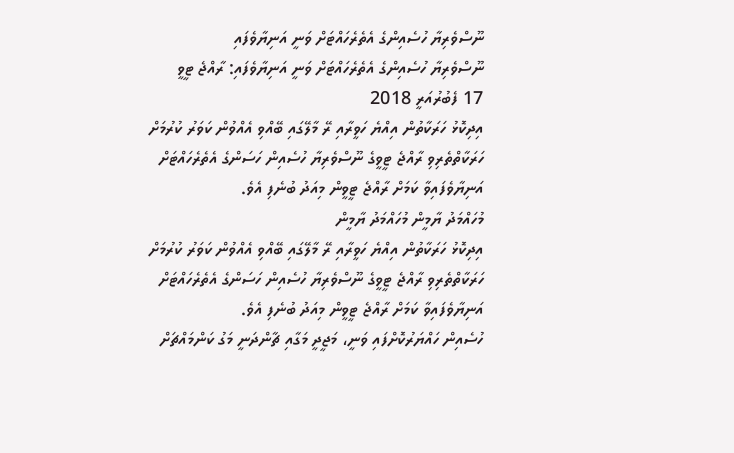ނޫސްވެރިޔާ ހުސެއިންގެ އެތެރެހައްޓަށް ވަނީ އަނިޔާވެފައި
ނޫސްވެރިޔާ ހުސެއިންގެ އެތެރެހައްޓަށް ވަނީ އަނިޔާވެފައި: ރާއްޖެ ޓީވީ
17 ފެބުރުއަރީ 2018
އިދިކޮޅު ހަރަކާތުން އިއްޔެ ހަވީރާއި ރޭ މާލޭގައި ބޭއްވި އެއްވުން ކަވަރު ކުރުމަށް ހަރަކާތްތެރިވި ރާއްޖެ ޓީވީގެ ނޫސްވެރިޔާ ހުސެއިން ހަސަންގެ އެތެރެހައްޓަށް އަނިޔާވެފައިވާ ކަމަށް ރާއްޖެ ޓީވީން މިއަދު ބުނެފި އެވެ.
މުހައްމަދު ޔާމީން މުހައްމަދު ޔާމީން
އިދިކޮޅު ހަރަކާތުން އިއްޔެ ހަވީރާއި ރޭ މާލޭގައި ބޭއްވި އެއްވުން ކަވަރު ކުރުމަށް ހަރަކާތްތެރިވި ރާއްޖެ ޓީވީގެ ނޫސްވެރިޔާ ހުސެއިން ހަސަންގެ އެތެރެހައްޓަށް އަނިޔާވެފައިވާ ކަމަށް ރާއްޖެ ޓީވީން މިއަދު ބުނެފި އެވެ.
ހުސެއިން ހައްޔަރުކޮށްފައި ވަނީ، މަޖީދީ މަގާއި ޗާންދަނީ މަގު ކަންމައްޗަށް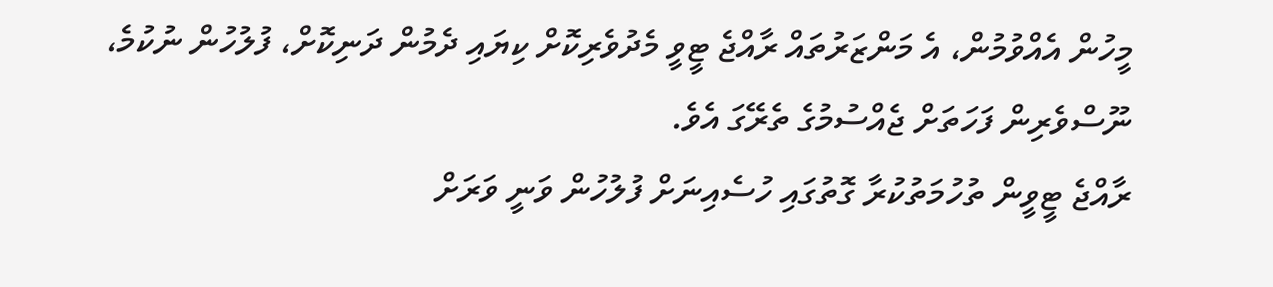މީހުން އެއްވުމުން، އެ މަންޒަރުތައް ރާއްޖެ ޓީވީ މެދުވެރިކޮށް ކިޔައި ދެމުން ދަނިކޮށް، ފުލުހުން ނުކުމެ، ނޫސްވެރިން ފަހަތަށް ޖެއްސުމުގެ ތެރޭގަ އެވެ.
ރާއްޖެ ޓީވީން ތުހުމަތުކުރާ ގޮތުގައި ހުސެއިނަށް ފުލުހުން ވަނީ ވަރަށް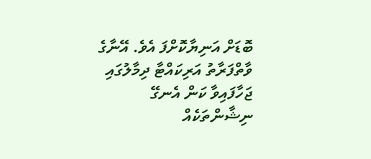ބޮޑަށް އަނިޔާކޮށްފަ އެވެ. އޭނާގެ ވާތްފަރާތު އަރިކައްޓާ ދިމާލުގައި ޖަހާފައިވާ ކަން އެނގޭ ނިޝާންތަކެއް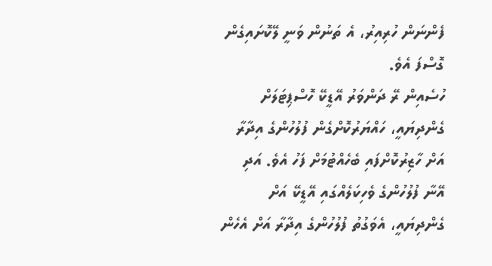ފެންނަން ހުރިއިރު، އެ ތަނުން ވަނީ ލޭކޮށައިގެން ގޮސްފަ އެވެ.
ހުސެއިން ރޭ ދަންވަރު އޭޑީކޭ ހޮސްޕިޓަލަށް ގެންދިޔައީ، ހައްޔަރުކޮށްގެން ފުލުހުންގެ އިދާރާ އަށް ހާޒިރުކޮށްފައި ބެހެއްޓުމަށް ފަހު އެވެ. އަދި އޭނާ ފުލުހުންގެ ވެހިކަލެއްގައި އޭޑީކޭ އަށް ގެންދިޔައީ، އެވަގުތު ފުލުހުންގެ އިދާރާ އަށް އެހެން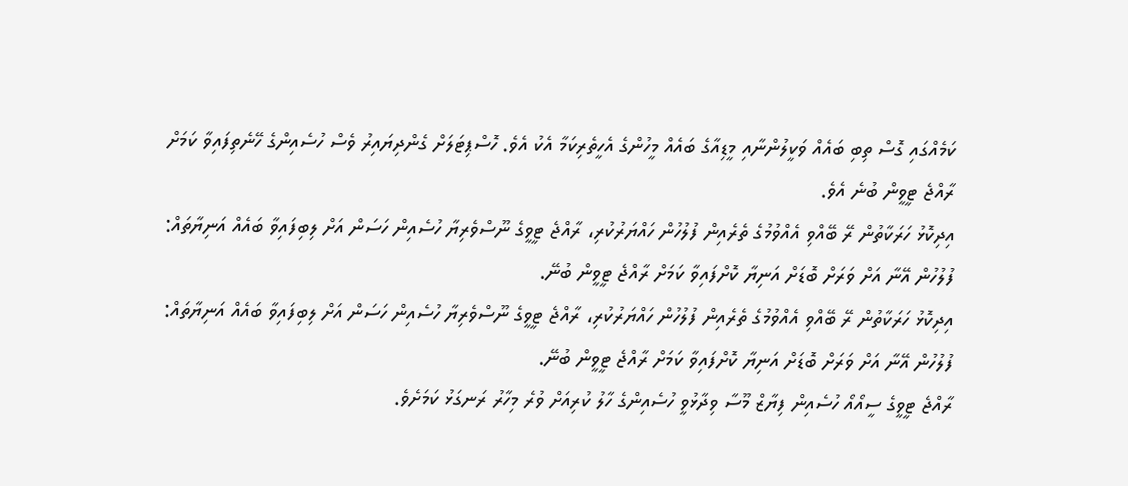ކަމެއްގައި ގޮސް ތިބި ބައެއް ވަކީލުންނާއި މީޑިއާގެ ބައެއް މީހުންގެ އެހީތެރިކަމާ އެކު އެވެ. ހޮސްޕިޓަލަށް ގެންދިޔައިރު ވެސް ހުސެއިންގެ ހޭނެތިފައިވާ ކަމަށް ރާއްޖެ ޓީވީން ބުނެ އެވެ.
އިދިކޮޅު ހަރަކާތުން ރޭ ބޭއްވި އެއްވުމުގެ ތެރެއިން ފުލުހުން ހައްޔަރުކުރި، ރާއްޖެ ޓީވީގެ ނޫސްވެރިޔާ ހުސެއިން ހަސަން އަށް ލިބިފައިވާ ބައެއް އަނިޔާތައް: ފުލުހުން އޭނާ އަށް ވަރަށް ބޮޑަށް އަނިޔާ ކޮށްފައިވާ ކަމަށް ރާއްޖެ ޓީވީން ބުނޭ.
އިދިކޮޅު ހަރަކާތުން ރޭ ބޭއްވި އެއްވުމުގެ ތެރެއިން ފުލުހުން ހައްޔަރުކުރި، ރާއްޖެ ޓީވީގެ ނޫސްވެރިޔާ ހުސެއިން ހަސަން އަށް ލިބިފައިވާ ބައެއް އަނިޔާތައް: ފުލުހުން އޭނާ އަށް ވަރަށް ބޮޑަށް އަނިޔާ ކޮށްފައިވާ ކަމަށް ރާއްޖެ ޓީވީން ބުނޭ.
ރާއްޖެ ޓީވީގެ ސީއޯއޯ ހުސެއިން ފިޔާޒް މޫސާ ވިދާޅުވީ ހުސެއިންގެ ހާލު ކުރިއަށް ވުރެ މިހާރު ރަނގަޅު ކަމަށެވެ.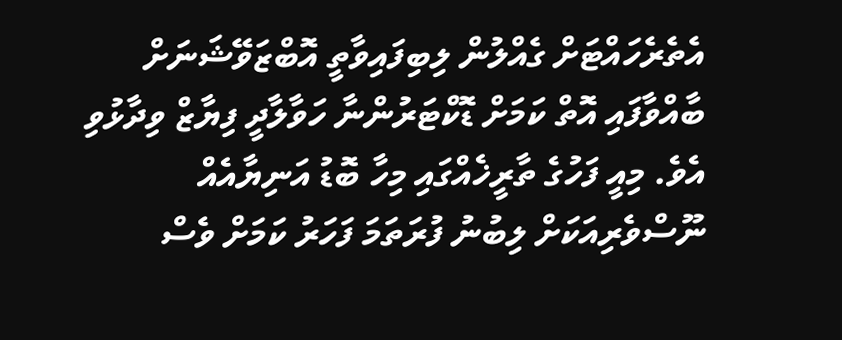އެތެރެހައްޓަށް ގެއްލުން ލިބިފައިވާތީ އޮބްޒަވޭޝަނަށް ބާއްވާފައި އޮތް ކަމަށް ޑޮކްޓަރުންނާ ހަވާލާދީ ފިޔާޒް ވިދާޅުވި އެވެ. މިއީ ފަހުގެ ތާރީޚެއްގައި މިހާ ބޮޑު އަނިޔާއެއް ނޫސްވެރިއަކަށް ލިބުނު ފުރަތަމަ ފަހަރު ކަމަށް ވެސް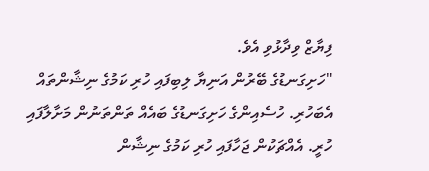ފިޔާޒް ވިދާޅުވި އެވެ.
"ހަށިގަނޑުގެ ބޭރުން އަނިޔާ ލިބިފައި ހުރި ކަމުގެ ނިޝާންތައް އެބަހުރި. ހުސެއިންގެ ހަށިގަނޑުގެ ބައެއް ތަންތަނުން މަށާލާފައި ހުރީ. އެއްޗަކުން ޖަހާފައި ހުރި ކަމުގެ ނިޝާން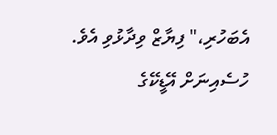އެބަހުރި،" ފިޔާޒް ވިދާޅުވި އެވެ.
ހުސެއިނަށް އޭޑީކޭގެ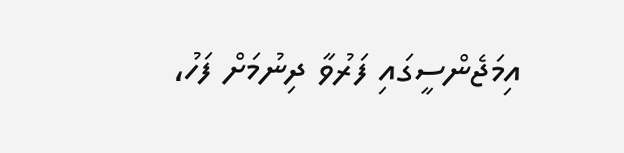އިމަޖެންސީގައި ފަރުވާ ދިނުމަށް ފަހު،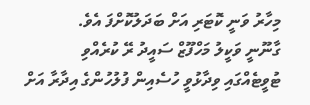މިހާރު ވަނީ ކޮޓަރި އަށް ބަދަލުކޮށްފަ އެވެ.
ގާނޫނީ ވަކީލު މަހްފޫޒް ސައީދު ރޭ ކުރެއްވި ޓުވީޓެއްގައި ވިދާޅުވީ ހުސެއިން ފުލުހުންގެ އިދާރާ އަށް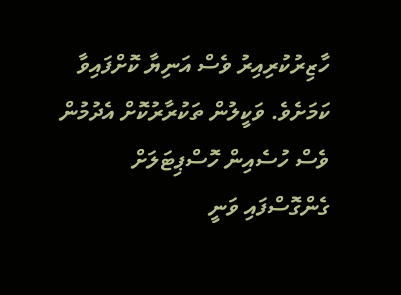ހާޒިރުކުރިއިރު ވެސް އަނިޔާ ކޮށްފައިވާ ކަމަށެވެ. ވަކީލުން ތަކުރާރުކޮށް އެދުމުން ވެސް ހުސެއިން ހޮސްޕިޓަލަށް ގެންގޮސްފައި ވަނީ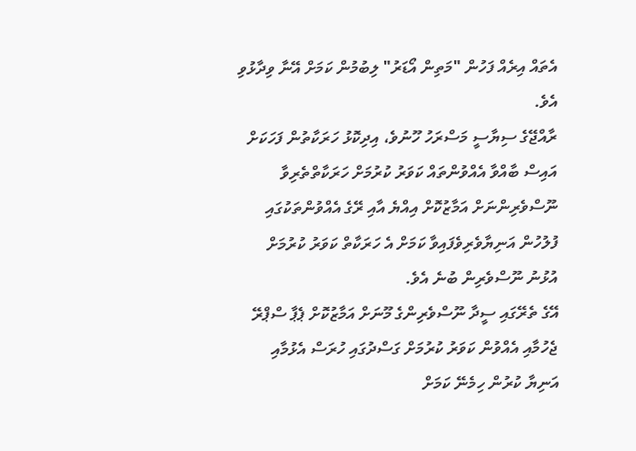އެތައް އިރެއް ފަހުން "މަތިން އޯޑަރު" ލިބުމުން ކަމަށް އޭނާ ވިދާޅުވި އެވެ.
ރާއްޖޭގެ ސިޔާސީ މަސްރަހު ހޫނުވެ، އިދިކޮޅު ހަރަކާތުން ފަހަކަށް އައިސް ބާއްވާ އެއްވުންތައް ކަވަރު ކުރުމަށް ހަރަކާތްތެރިވާ ނޫސްވެރިންނަށް އަމާޒުކޮށް އިއްޔެ އާއި ރޭގެ އެއްވުންތަކުގައި ފުލުހުން އަނިޔާވެރިވެފައިވާ ކަމަށް އެ ހަރަކާތް ކަވަރު ކުރުމަށް އުޅުނު ނޫސްވެރިން ބުނެ އެވެ.
އޭގެ ތެރޭގައި ސީދާ ނޫސްވެރިންގެ މޫނަށް އަމާޒުކޮށް ޕެޕާ ސްޕްރޭ ޖެހުމާއި އެއްވުން ކަވަރު ކުރުމަށް ގަސްދުގައި ހުރަސް އެޅުމާއި އަނިޔާ ކުރުން ހިމެނޭ ކަމަށް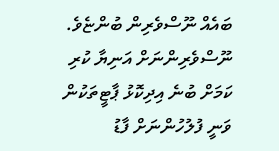ބައެއް ނޫސްވެރިން ބުންޏެވެ. ނޫސްވެރިންނަށް އަނިޔާ ކުރި ކަމަށް ބުނެ އިދިކޮޅު ޕާޓީތަކުން ވަނީ ފުލުހުންނަށް ފާޑު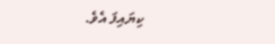ކިޔައިފަ އެވެ.